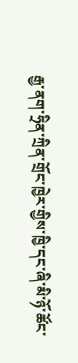རྒྱ་ནག་ཧྲིན་ཀྲིན་གྲོང་ཁྱེར་གྱིས་ཁྱི་དང་ཞི་མི་ཉོ་ཚོང་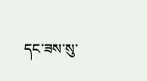དང་ཟས་སུ་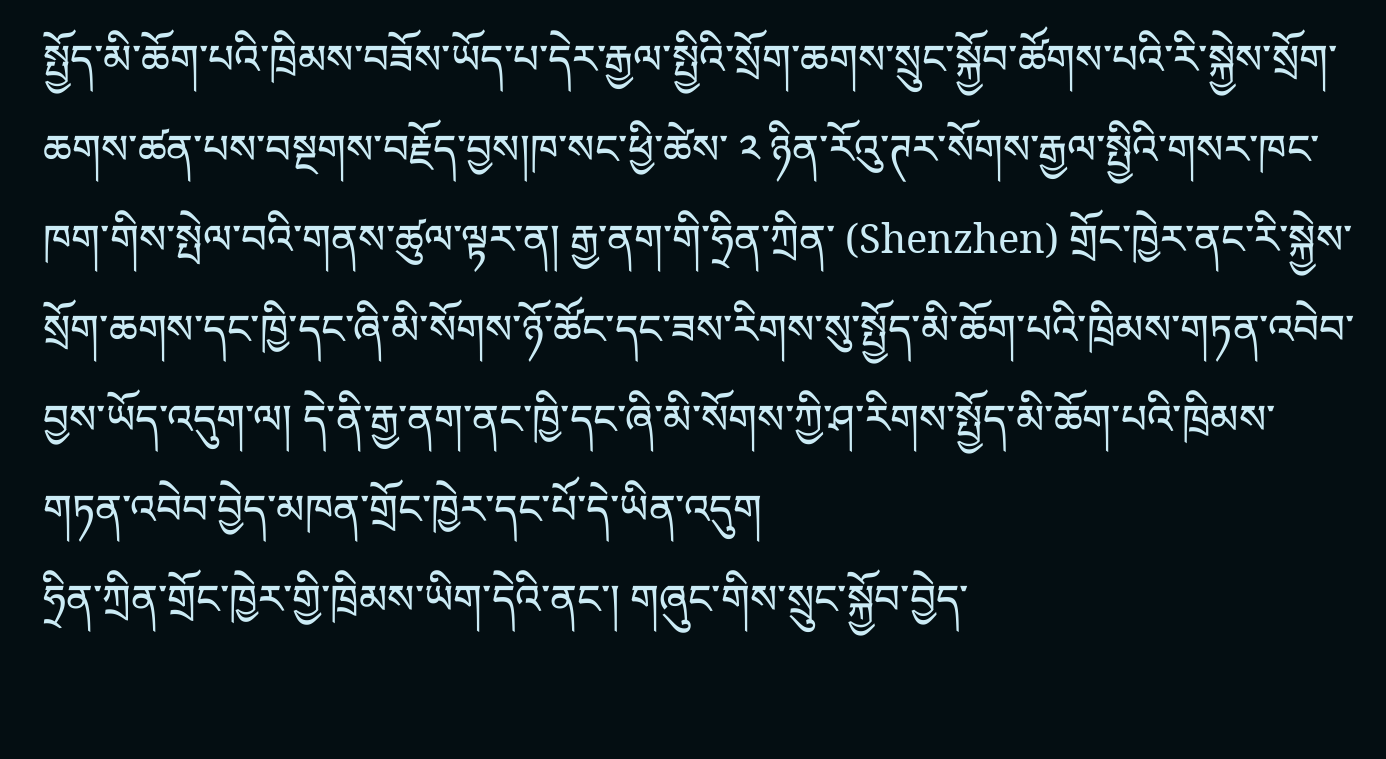སྤྱོད་མི་ཆོག་པའི་ཁྲིམས་བཟོས་ཡོད་པ་དེར་རྒྱལ་སྤྱིའི་སྲོག་ཆགས་སྲུང་སྐྱོབ་ཚོགས་པའི་རི་སྐྱེས་སྲོག་ཆགས་ཚན་པས་བསྔགས་བརྗོད་བྱས།ཁ་སང་ཕྱི་ཚེས་ ༢ ཉིན་རོའུ་ཊར་སོགས་རྒྱལ་སྤྱིའི་གསར་ཁང་ཁག་གིས་སྤེལ་བའི་གནས་ཚུལ་ལྟར་ན། རྒྱ་ནག་གི་ཧྲིན་ཀྲིན་ (Shenzhen) གྲོང་ཁྱེར་ནང་རི་སྐྱེས་སྲོག་ཆགས་དང་ཁྱི་དང་ཞི་མི་སོགས་ཉོ་ཚོང་དང་ཟས་རིགས་སུ་སྤྱོད་མི་ཆོག་པའི་ཁྲིམས་གཏན་འབེབ་བྱས་ཡོད་འདུག་ལ། དེ་ནི་རྒྱ་ནག་ནང་ཁྱི་དང་ཞི་མི་སོགས་ཀྱི་ཤ་རིགས་སྤྱོད་མི་ཆོག་པའི་ཁྲིམས་གཏན་འབེབ་བྱེད་མཁན་གྲོང་ཁྱེར་དང་པོ་དེ་ཡིན་འདུག
ཧྲིན་ཀྲིན་གྲོང་ཁྱེར་གྱི་ཁྲིམས་ཡིག་དེའི་ནང་། གཞུང་གིས་སྲུང་སྐྱོབ་བྱེད་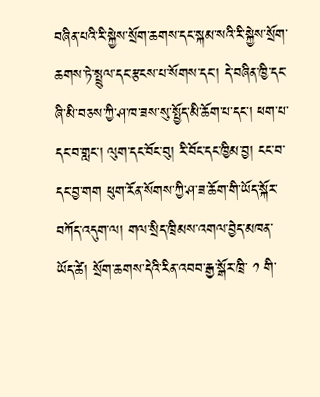བཞིན་པའི་རི་སྐྱེས་སྲོག་ཆགས་དང་སྐམ་སའི་རི་སྐྱེས་སྲོག་ཆགས་ཏེ་སྤྲུལ་དང་རྩངས་པ་སོགས་དང་། དེ་བཞིན་ཁྱི་དང་ཞི་མི་བཅས་ཀྱི་ཤ་ཁ་ཟས་སུ་སྤྱོད་མི་ཆོག་པ་དང་། ཕག་པ་དང་བ་གླང་། ལུག་དང་བོང་བུ། རི་བོང་དང་ཁྱིམ་བྱ། ངང་བ་དང་བྱ་གག ཕུག་རོན་སོགས་ཀྱི་ཤ་ཟ་ཆོག་གི་ཡོད་སྐོར་བཀོད་འདུག་ལ། གལ་སྲིད་ཁྲིམས་འགལ་བྱེད་མཁན་ཡོད་ཚེ། སྲོག་ཆགས་དེའི་རིན་འབབ་རྒྱ་སྒོར་ཁྲི་ ༡ གི་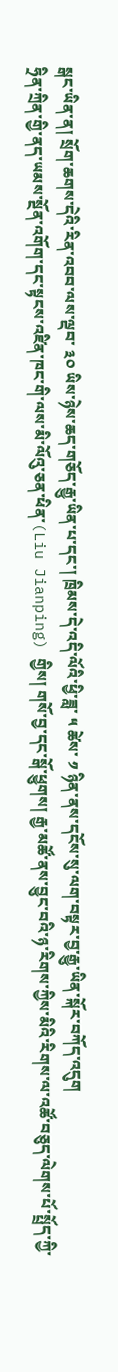སྒང་ཡིན་ན། སྲོག་ཆགས་དེའི་རིན་འབབ་ལས་ལྡབ་ ༣༠ ཡིས་ཉེས་ཆད་གཅོད་རྒྱུ་ཡིན་པ་དང་། ཁྲིམས་དེ་འདི་ལོའི་ཕྱི་ཟླ་ ༥ ཚེས་ ༡ ཉིན་ནས་དངོས་སུ་ལག་བསྟར་བྱ་རྒྱུ་ཡིན་སྐོར་བཀོད་འདུག
ཧྲིན་ཀྲིན་གྱི་ནད་ཡམས་སྔོན་འགོག་དང་སྟངས་འཛིན་ཁང་གི་ལས་མི་ལོའུ་ཅན་ཕིན་(Liu Jianping) གྱིས། གསོ་བྱ་དང་སྒོ་ཕྱུགས། རྒྱ་མཚོ་ནས་བྱུང་བའི་ཉ་རིགས་ཀྱིས་མིའི་རིགས་ལ་འཚོ་བཅུད་ལེགས་པོ་སྤྲོད་ཀྱི་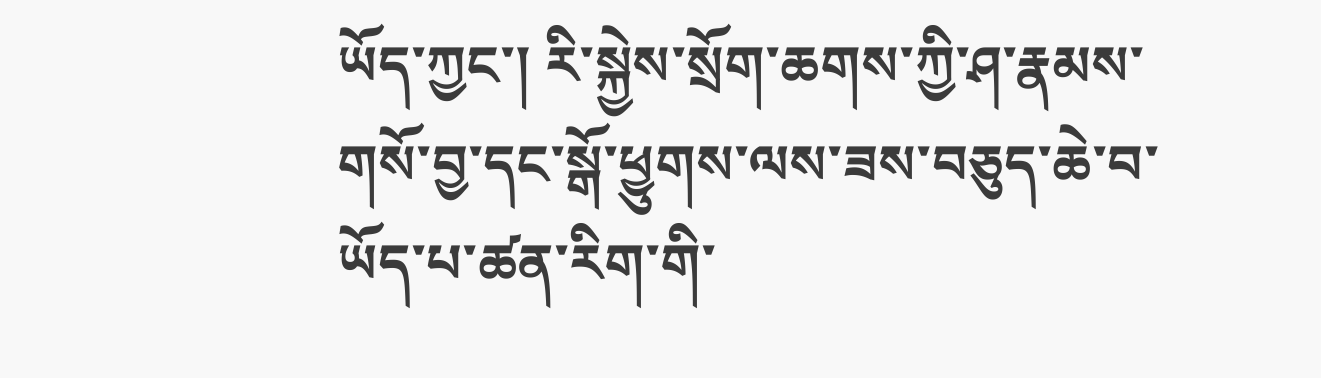ཡོད་ཀྱང་། རི་སྐྱེས་སྲོག་ཆགས་ཀྱི་ཤ་རྣམས་གསོ་བྱ་དང་སྒོ་ཕྱུགས་ལས་ཟས་བཅུད་ཆེ་བ་ཡོད་པ་ཚན་རིག་གི་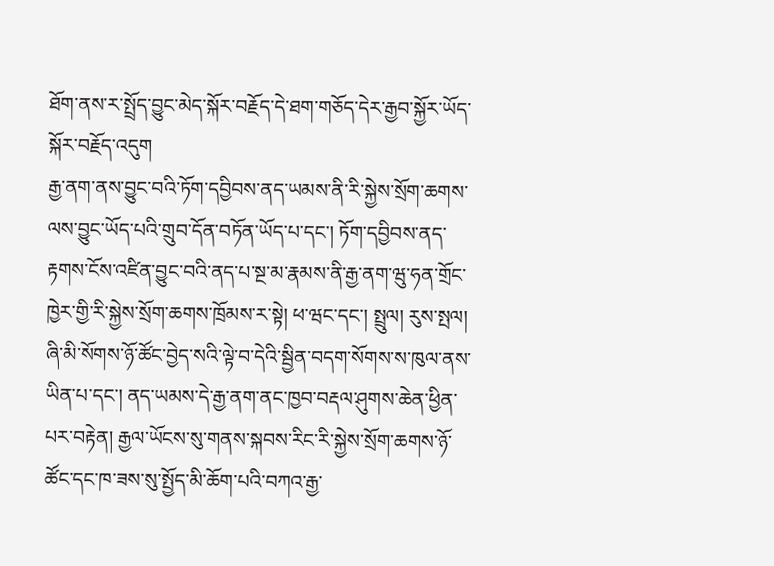ཐོག་ནས་ར་སྤྲོད་བྱུང་མེད་སྐོར་བརྗོད་དེ་ཐག་གཅོད་དེར་རྒྱབ་སྐྱོར་ཡོད་སྐོར་བརྗོད་འདུག
རྒྱ་ནག་ནས་བྱུང་བའི་ཏོག་དབྱིབས་ནད་ཡམས་ནི་རི་སྐྱེས་སྲོག་ཆགས་ལས་བྱུང་ཡོད་པའི་གྲུབ་དོན་བཏོན་ཡོད་པ་དང་། ཏོག་དབྱིབས་ནད་རྟགས་ངོས་འཛིན་བྱུང་བའི་ནད་པ་སྔ་མ་རྣམས་ནི་རྒྱ་ནག་ཝུ་ཧན་གྲོང་ཁྱེར་གྱི་རི་སྐྱེས་སྲོག་ཆགས་ཁྲོམས་ར་སྟེ། ཕ་ཝང་དང་། སྤྲུལ། རུས་སྤལ། ཞི་མི་སོགས་ཉོ་ཚོང་བྱེད་སའི་ལྟེ་བ་དེའི་སྦྱིན་བདག་སོགས་ས་ཁུལ་ནས་ཡིན་པ་དང་། ནད་ཡམས་དེ་རྒྱ་ནག་ནང་ཁྱབ་བརྡལ་ཤུགས་ཆེན་ཕྱིན་པར་བརྟེན། རྒྱལ་ཡོངས་སུ་གནས་སྐབས་རིང་རི་སྐྱེས་སྲོག་ཆགས་ཉོ་ཚོང་དང་ཁ་ཟས་སུ་སྤྱོད་མི་ཆོག་པའི་བཀའ་རྒྱ་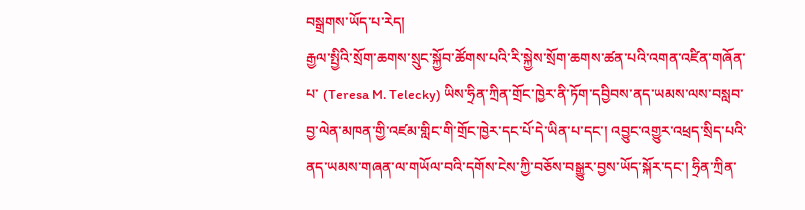བསྒྲགས་ཡོད་པ་རེད།
རྒྱལ་སྤྱིའི་སྲོག་ཆགས་སྲུང་སྐྱོབ་ཚོགས་པའི་རི་སྐྱེས་སྲོག་ཆགས་ཚན་པའི་འགན་འཛིན་གཞོན་པ་ (Teresa M. Telecky) ཡིས་ཧྲིན་ཀྲིན་གྲོང་ཁྱེར་ནི་ཏོག་དབྱིབས་ནད་ཡམས་ལས་བསླབ་བྱ་ལེན་མཁན་གྱི་འཛམ་གླིང་གི་གྲོང་ཁྱེར་དང་པོ་དེ་ཡིན་པ་དང་། འབྱུང་འགྱུར་འཕྲད་སྲིད་པའི་ནད་ཡམས་གཞན་ལ་གཡོལ་བའི་དགོས་ངེས་ཀྱི་བཅོས་བསྒྱུར་བྱས་ཡོད་སྐོར་དང་། ཧྲིན་ཀྲིན་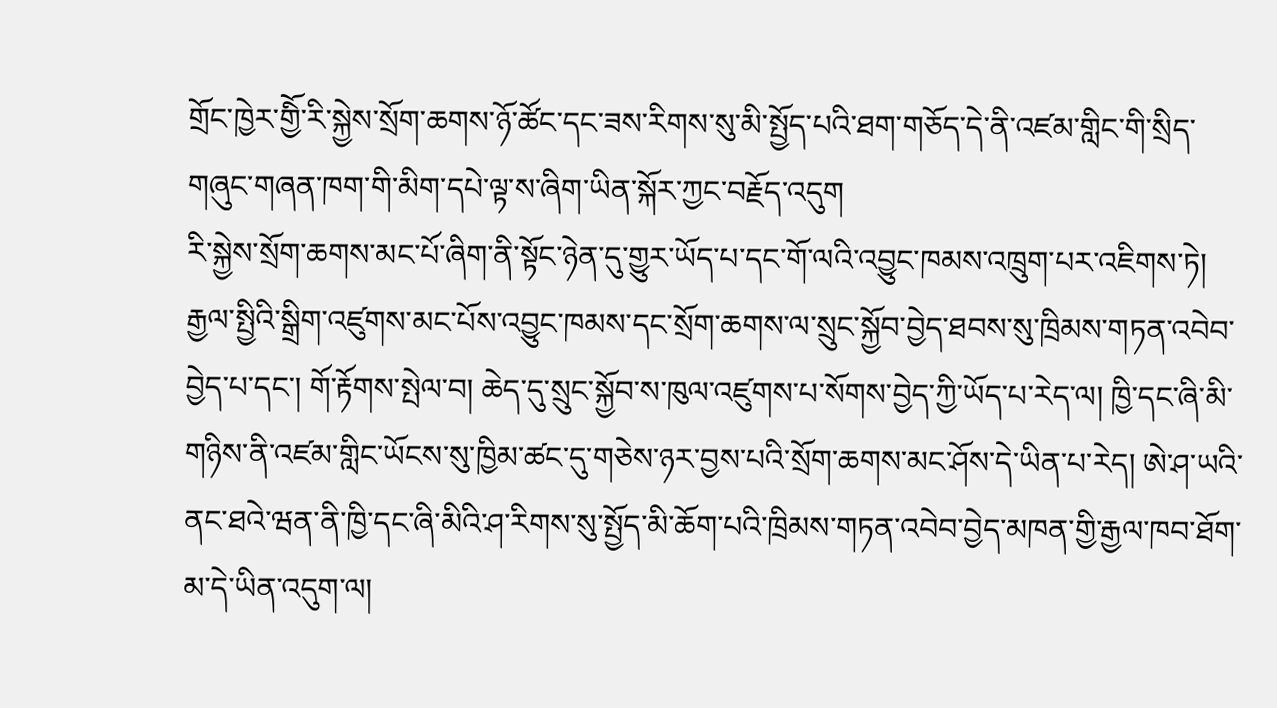གྲོང་ཁྱེར་གྱིོ་རི་སྐྱེས་སྲོག་ཆགས་ཉོ་ཚོང་དང་ཟས་རིགས་སུ་མི་སྤྱོད་པའི་ཐག་གཅོད་དེ་ནི་འཛམ་གླིང་གི་སྲིད་གཞུང་གཞན་ཁག་གི་མིག་དཔེ་ལྟ་ས་ཞིག་ཡིན་སྐོར་ཀྱང་བརྗོད་འདུག
རི་སྐྱེས་སྲོག་ཆགས་མང་པོ་ཞིག་ནི་སྟོང་ཉེན་དུ་གྱུར་ཡོད་པ་དང་གོ་ལའི་འབྱུང་ཁམས་འཁྲུག་པར་འཇིགས་ཏེ། རྒྱལ་སྤྱིའི་སྒྲིག་འཛུགས་མང་པོས་འབྱུང་ཁམས་དང་སྲོག་ཆགས་ལ་སྲུང་སྐྱོབ་བྱེད་ཐབས་སུ་ཁྲིམས་གཏན་འབེབ་བྱེད་པ་དང་། གོ་རྟོགས་སྤེལ་བ། ཆེད་དུ་སྲུང་སྐྱོབ་ས་ཁུལ་འཛུགས་པ་སོགས་བྱེད་ཀྱི་ཡོད་པ་རེད་ལ། ཁྱི་དང་ཞི་མི་གཉིས་ནི་འཛམ་གླིང་ཡོངས་སུ་ཁྱིམ་ཚང་དུ་གཅེས་ཉར་བྱས་པའི་སྲོག་ཆགས་མང་ཤོས་དེ་ཡིན་པ་རེད། ཨེ་ཤ་ཡའི་ནང་ཐའེ་ཝན་ནི་ཁྱི་དང་ཞི་མིའི་ཤ་རིགས་སུ་སྤྱོད་མི་ཆོག་པའི་ཁྲིམས་གཏན་འབེབ་བྱེད་མཁན་གྱི་རྒྱལ་ཁབ་ཐོག་མ་དེ་ཡིན་འདུག་ལ།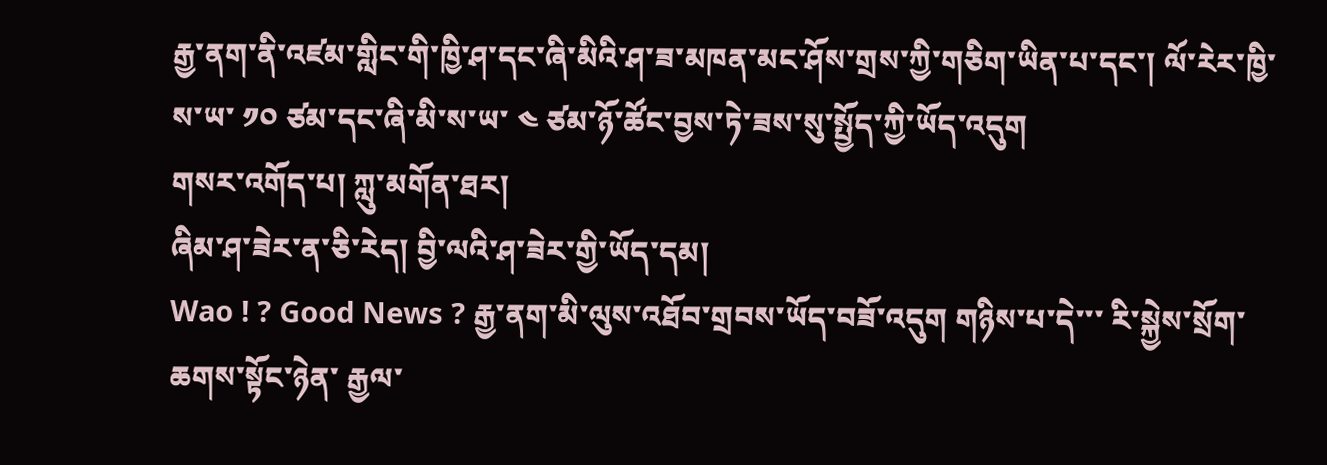རྒྱ་ནག་ནི་འཛམ་གླིང་གི་ཁྱི་ཤ་དང་ཞི་མིའི་ཤ་ཟ་མཁན་མང་ཤོས་གྲས་ཀྱི་གཅིག་ཡིན་པ་དང་། ལོ་རེར་ཁྱི་ས་ཡ་ ༡༠ ཙམ་དང་ཞི་མི་ས་ཡ་ ༤ ཙམ་ཉོ་ཚོང་བྱས་ཏེ་ཟས་སུ་སྤྱོད་ཀྱི་ཡོད་འདུག
གསར་འགོད་པ། ཀླུ་མགོན་ཐར།
ཞིམ་ཤ་ཟེར་ན་ཅི་རེད། བྱི་ལའི་ཤ་ཟེར་གྱི་ཡོད་དམ།
Wao ! ? Good News ? རྒྱ་ནག་མི་ལུས་འཐོབ་གྲབས་ཡོད་བཟོ་འདུག གཉིས་པ་དེ་་་ རི་སྐྱེས་སྲོག་ཆགས་སྟོང་ཉེན་ རྒྱལ་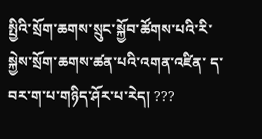སྤྱིའི་སྲོག་ཆགས་སྲུང་སྐྱོབ་ཚོགས་པའི་རི་སྐྱེས་སྲོག་ཆགས་ཚན་པའི་འགན་འཛིན་ ད་བར་ག་པ་གཉིད་ཤོར་པ་རེད། ???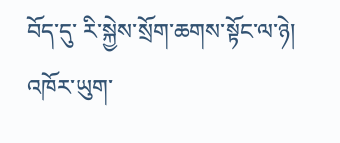བོད་དུ་ རི་སྐྱེས་སྲོག་ཆགས་སྟོང་ལ་ཉེ། འཁོར་ཡུག་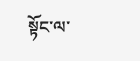སྟོང་ལ་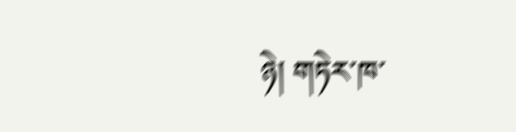ཉེ། གཏེར་ཁ་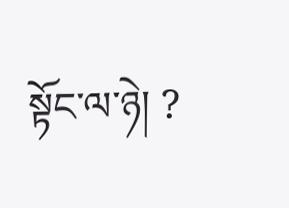སྟོང་ལ་ཉེ། ?